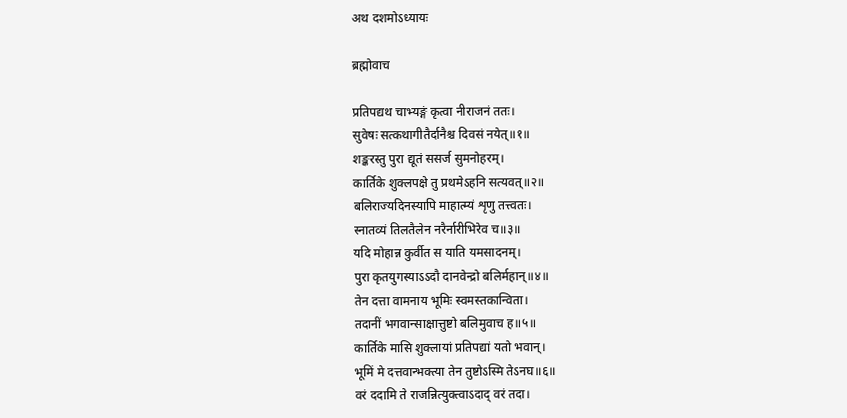अथ दशमोऽध्यायः

ब्रह्मोवाच

प्रतिपद्यथ चाभ्यङ्गं कृत्वा नीराजनं ततः।
सुवेषः सत्कथागीतैर्दानैश्च दिवसं नयेत्॥१॥
शङ्करस्तु पुरा द्यूतं ससर्ज सुमनोहरम्।
कार्तिके शुक्लपक्षे तु प्रथमेऽहनि सत्यवत्॥२॥
बलिराज्यदिनस्यापि माहात्म्यं शृणु तत्त्वतः।
स्नातव्यं तिलतैलेन नरैर्नारीभिरेव च॥३॥
यदि मोहान्न कुर्वीत स याति यमसादनम्।
पुरा कृतयुगस्याऽऽदौ दानवेन्द्रो बलिर्महान्॥४॥
तेन दत्ता वामनाय भूमिः स्वमस्तकान्विता।
तदानीं भगवान्साक्षात्तुष्टो बलिमुवाच ह॥५॥
कार्तिके मासि शुक्लायां प्रतिपद्यां यतो भवान्।
भूमिं मे दत्तवान्भक्त्या तेन तुष्टोऽस्मि तेऽनघ॥६॥
वरं ददामि ते राजन्नित्युक्त्वाऽदाद् वरं तदा।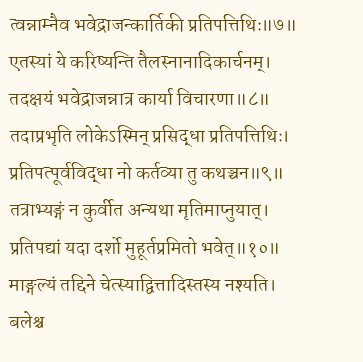त्वन्नाम्नैव भवेद्राजन्कार्तिकी प्रतिपत्तिथिः॥७॥
एतस्यां ये करिष्यन्ति तैलस्नानादिकार्चनम्।
तदक्षयं भवेद्राजन्नात्र कार्या विचारणा॥८॥
तदाप्रभृति लोकेऽस्मिन् प्रसिद्धा प्रतिपत्तिथिः।
प्रतिपत्पूर्वविद्धा नो कर्तव्या तु कथञ्चन॥९॥
तत्राभ्यङ्गं न कुर्वीत अन्यथा मृतिमाप्नुयात्।
प्रतिपद्यां यदा दर्शो मुहूर्तप्रमितो भवेत्॥१०॥
माङ्गल्यं तद्दिने चेत्स्याद्वित्तादिस्तस्य नश्यति।
बलेश्च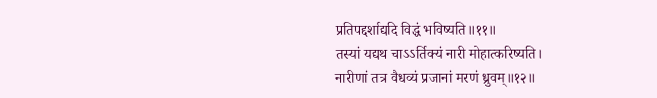प्रतिपद्दर्शाद्यदि विद्धं भविष्यति॥११॥
तस्यां यद्यथ चाऽऽर्तिक्यं नारी मोहात्करिष्यति।
नारीणां तत्र वैधव्यं प्रजानां मरणं ध्रुवम्॥१२॥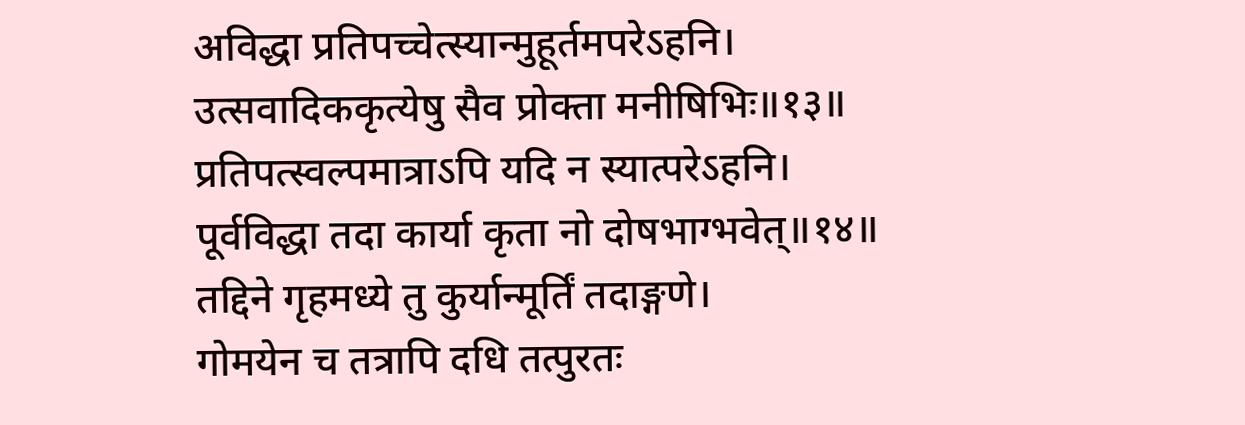अविद्धा प्रतिपच्चेत्स्यान्मुहूर्तमपरेऽहनि।
उत्सवादिककृत्येषु सैव प्रोक्ता मनीषिभिः॥१३॥
प्रतिपत्स्वल्पमात्राऽपि यदि न स्यात्परेऽहनि।
पूर्वविद्धा तदा कार्या कृता नो दोषभाग्भवेत्॥१४॥
तद्दिने गृहमध्ये तु कुर्यान्मूर्तिं तदाङ्गणे।
गोमयेन च तत्रापि दधि तत्पुरतः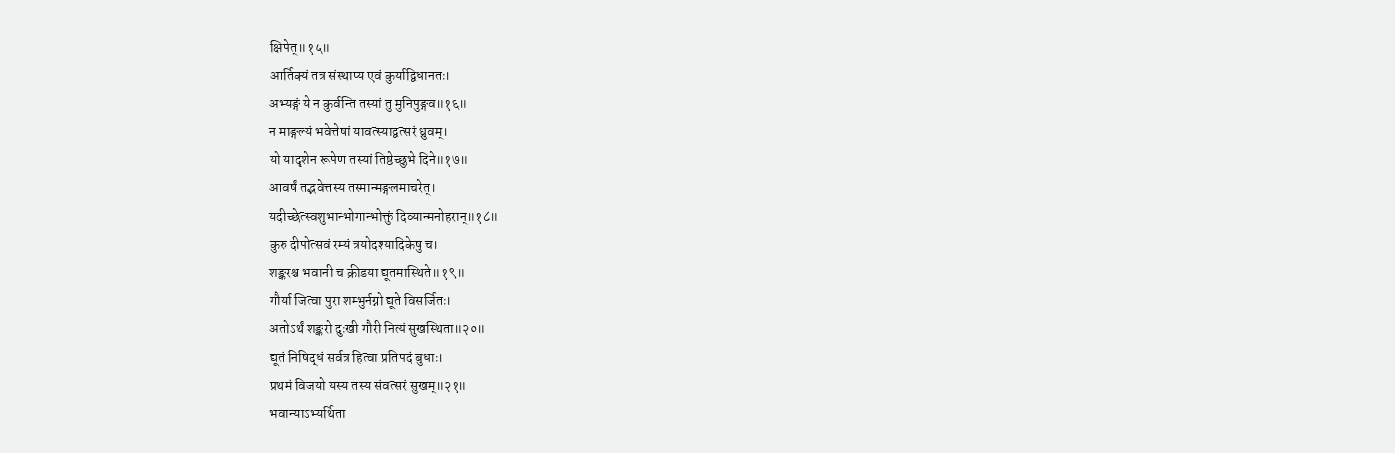क्षिपेत्॥१५॥
आर्तिक्यं तत्र संस्थाप्य एवं कुर्याद्विधानतः।
अभ्यङ्गं ये न कुर्वन्ति तस्यां तु मुनिपुङ्गव॥१६॥
न माङ्गल्यं भवेत्तेषां यावत्स्याद्वत्सरं ध्रुवम्।
यो यादृशेन रूपेण तस्यां तिष्ठेच्छुभे दिने॥१७॥
आवर्षं तद्भवेत्तस्य तस्मान्मङ्गलमाचरेत्।
यदीच्छेत्स्वशुभान्भोगान्भोक्तुं दिव्यान्मनोहरान्॥१८॥
कुरु दीपोत्सवं रम्यं त्रयोदश्यादिकेषु च।
शङ्करश्च भवानी च क्रीडया द्यूतमास्थिते॥१९॥
गौर्या जित्वा पुरा शम्भुर्नग्नो द्यूते विसर्जितः।
अतोऽर्थं शङ्करो दुःखी गौरी नित्यं सुखस्थिता॥२०॥
द्यूतं निषिद्धं सर्वत्र हित्वा प्रतिपदं बुधाः।
प्रथमं विजयो यस्य तस्य संवत्सरं सुखम्॥२१॥
भवान्याऽभ्यर्थिता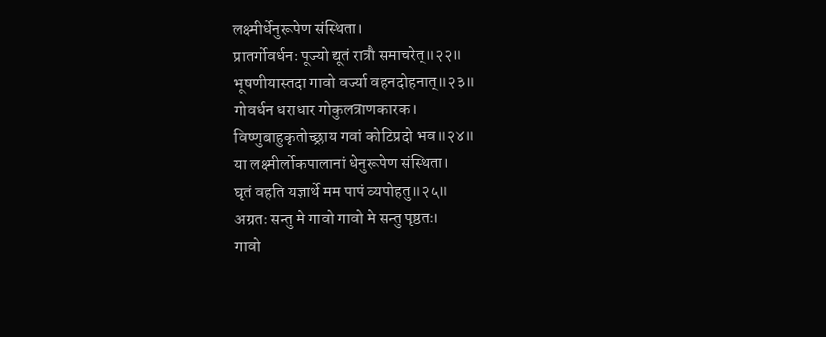लक्ष्मीर्धेनुरूपेण संस्थिता।
प्रातर्गोवर्धनः पूज्यो द्यूतं रात्रौ समाचरेत्॥२२॥
भूषणीयास्तदा गावो वर्ज्या वहनदोहनात्॥२३॥
गोवर्धन धराधार गोकुलत्राणकारक।
विष्णुबाहुकृतोच्छ्राय गवां कोटिप्रदो भव॥२४॥
या लक्ष्मीर्लोकपालानां धेनुरूपेण संस्थिता।
घृतं वहति यज्ञार्थे मम पापं व्यपोहतु॥२५॥
अग्रतः सन्तु मे गावो गावो मे सन्तु पृष्ठतः।
गावो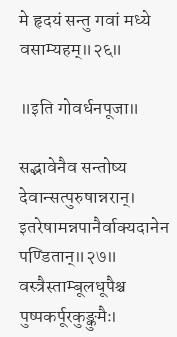मे हृदयं सन्तु गवां मध्ये वसाम्यहम्॥२६॥

॥इति गोवर्धनपूजा॥

सद्भावेनैव सन्तोष्य देवान्सत्पुरुषान्नरान्।
इतरेषामन्नपानैर्वाक्यदानेन पण्डितान्॥२७॥
वस्त्रैस्ताम्बूलधूपैश्च पुष्पकर्पूरकुङ्कुमैः।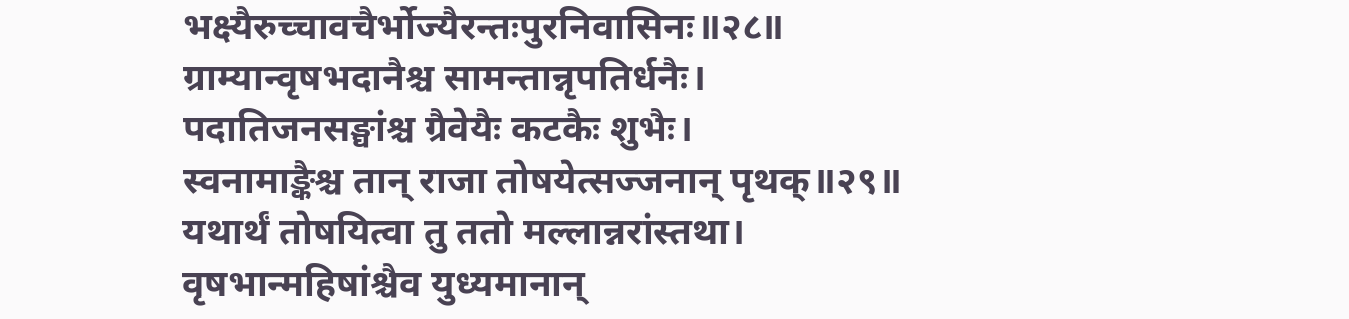भक्ष्यैरुच्चावचैर्भोज्यैरन्तःपुरनिवासिनः॥२८॥
ग्राम्यान्वृषभदानैश्च सामन्तान्नृपतिर्धनैः।
पदातिजनसङ्घांश्च ग्रैवेयैः कटकैः शुभैः।
स्वनामाङ्कैश्च तान् राजा तोषयेत्सज्जनान् पृथक्॥२९॥
यथार्थं तोषयित्वा तु ततो मल्लान्नरांस्तथा।
वृषभान्महिषांश्चैव युध्यमानान्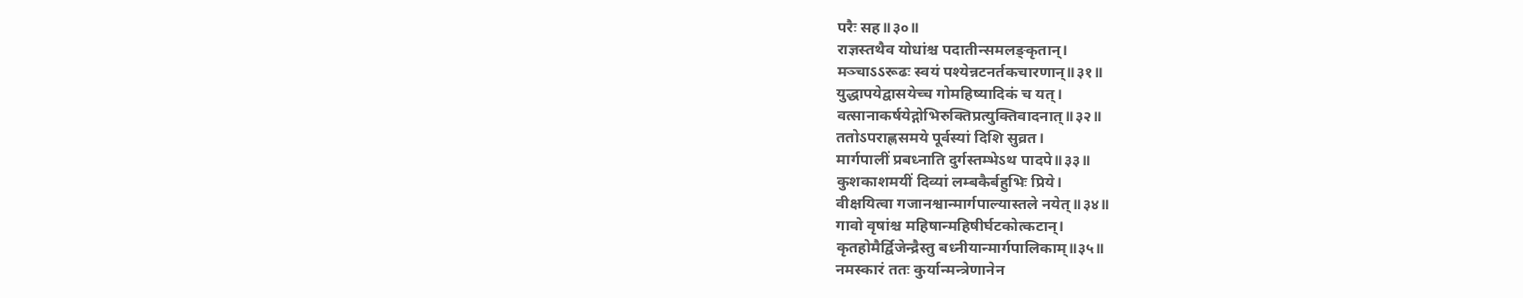परैः सह॥३०॥
राज्ञस्तथैव योधांश्च पदातीन्समलङ्कृतान्।
मञ्चाऽऽरूढः स्वयं पश्येन्नटनर्तकचारणान्॥३१॥
युद्धापयेद्वासयेच्च गोमहिष्यादिकं च यत्।
वत्सानाकर्षयेद्गोभिरुक्तिप्रत्युक्तिवादनात्॥३२॥
ततोऽपराह्णसमये पूर्वस्यां दिशि सुव्रत।
मार्गपालीं प्रबध्नाति दुर्गस्तम्भेऽथ पादपे॥३३॥
कुशकाशमयीं दिव्यां लम्बकैर्बहुभिः प्रिये।
वीक्षयित्वा गजानश्वान्मार्गपाल्यास्तले नयेत्॥३४॥
गावो वृषांश्च महिषान्महिषीर्घटकोत्कटान्।
कृतहोमैर्द्विजेन्द्रैस्तु बध्नीयान्मार्गपालिकाम्॥३५॥
नमस्कारं ततः कुर्यान्मन्त्रेणानेन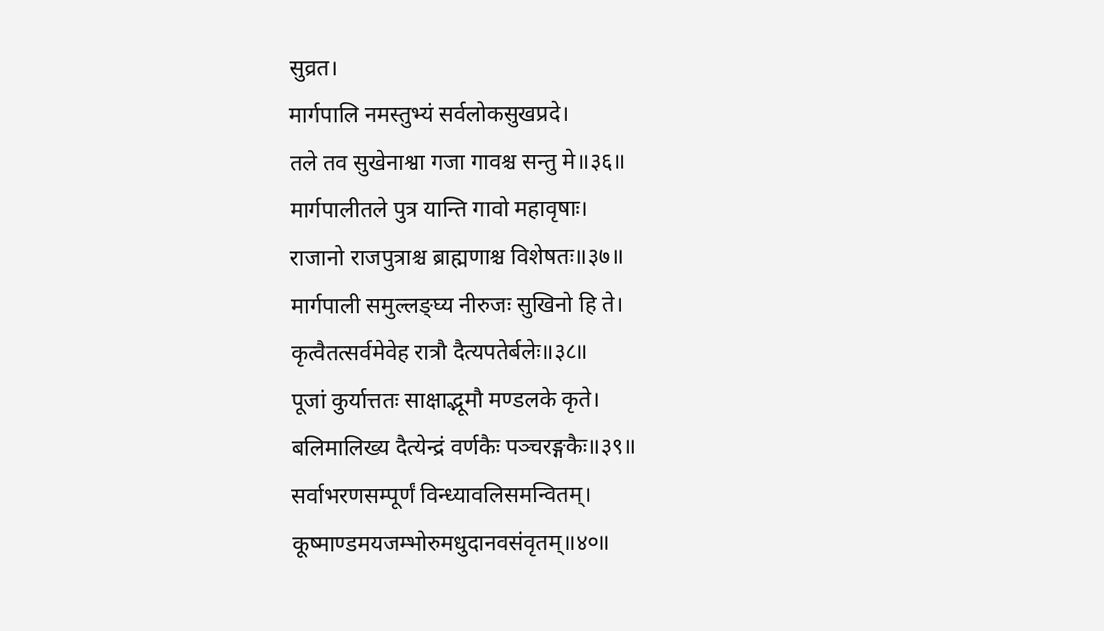सुव्रत।
मार्गपालि नमस्तुभ्यं सर्वलोकसुखप्रदे।
तले तव सुखेनाश्वा गजा गावश्च सन्तु मे॥३६॥
मार्गपालीतले पुत्र यान्ति गावो महावृषाः।
राजानो राजपुत्राश्च ब्राह्मणाश्च विशेषतः॥३७॥
मार्गपाली समुल्लङ्घ्य नीरुजः सुखिनो हि ते।
कृत्वैतत्सर्वमेवेह रात्रौ दैत्यपतेर्बलेः॥३८॥
पूजां कुर्यात्ततः साक्षाद्भूमौ मण्डलके कृते।
बलिमालिख्य दैत्येन्द्रं वर्णकैः पञ्चरङ्गकैः॥३९॥
सर्वाभरणसम्पूर्णं विन्ध्यावलिसमन्वितम्।
कूष्माण्डमयजम्भोरुमधुदानवसंवृतम्॥४०॥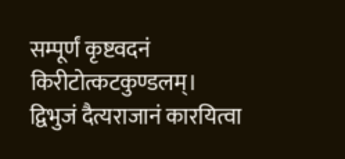सम्पूर्णं कृष्टवदनं किरीटोत्कटकुण्डलम्।
द्विभुजं दैत्यराजानं कारयित्वा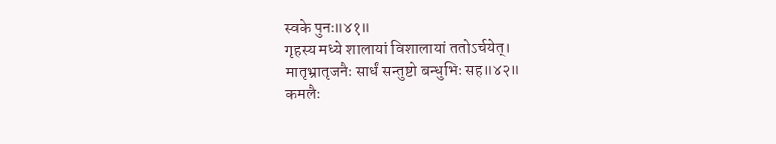स्वके पुनः॥४१॥
गृहस्य मध्ये शालायां विशालायां ततोऽर्चयेत्।
मातृभ्रातृजनैः सार्धं सन्तुष्टो बन्धुभिः सह॥४२॥
कमलैः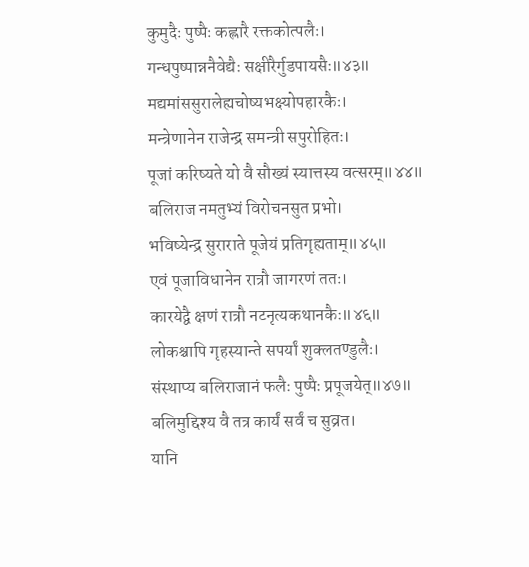कुमुदैः पुष्पैः कह्लारै रक्तकोत्पलैः।
गन्धपुष्पान्ननैवेद्यैः सक्षीरैर्गुडपायसैः॥४३॥
मद्यमांससुरालेह्यचोष्यभक्ष्योपहारकैः।
मन्त्रेणानेन राजेन्द्र समन्त्री सपुरोहितः।
पूजां करिष्यते यो वै सौख्यं स्यात्तस्य वत्सरम्॥४४॥
बलिराज नमतुभ्यं विरोचनसुत प्रभो।
भविष्येन्द्र सुराराते पूजेयं प्रतिगृह्यताम्॥४५॥
एवं पूजाविधानेन रात्रौ जागरणं ततः।
कारयेद्वै क्षणं रात्रौ नटनृत्यकथानकैः॥४६॥
लोकश्चापि गृहस्यान्ते सपर्यां शुक्लतण्डुलैः।
संस्थाप्य बलिराजानं फलैः पुष्पैः प्रपूजयेत्॥४७॥
बलिमुद्दिश्य वै तत्र कार्यं सर्वं च सुव्रत।
यानि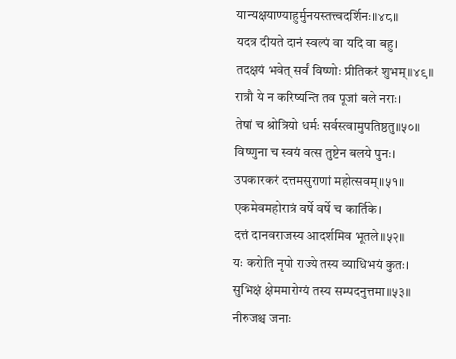यान्यक्षयाण्याहुर्मुनयस्तत्त्वदर्शिनः॥४८॥
यदत्र दीयते दानं स्वल्पं वा यदि वा बहु।
तदक्षयं भवेत् सर्वं विष्णोः प्रीतिकरं शुभम्॥४९॥
रात्रौ ये न करिष्यन्ति तव पूजां बले नराः।
तेषां च श्रोत्रियो धर्मः सर्वस्त्वामुपतिष्ठतु॥५०॥
विष्णुना च स्वयं वत्स तुष्टेन बलये पुनः।
उपकारकरं दत्तमसुराणां महोत्सवम्॥५१॥
एकमेवमहोरात्रं वर्षे वर्षे च कार्तिके।
दत्तं दानवराजस्य आदर्शमिव भूतले॥५२॥
यः करोति नृपो राज्ये तस्य व्याधिभयं कुतः।
सुभिक्षं क्षेममारोग्यं तस्य सम्पदनुत्तमा॥५३॥
नीरुजश्च जनाः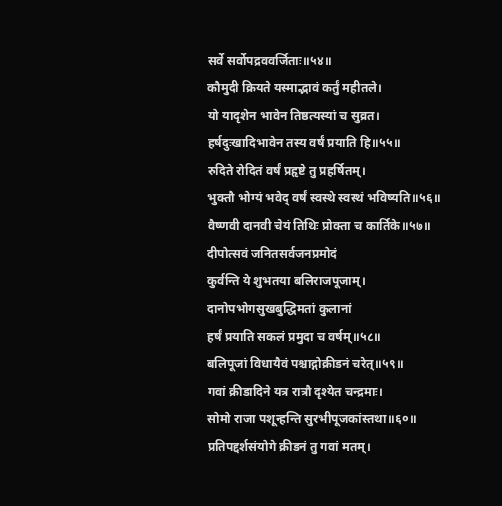सर्वे सर्वोपद्रववर्जिताः॥५४॥
कौमुदी क्रियते यस्माद्भावं कर्तुं महीतले।
यो यादृशेन भावेन तिष्ठत्यस्यां च सुव्रत।
हर्षदुःखादिभावेन तस्य वर्षं प्रयाति हि॥५५॥
रुदिते रोदितं वर्षं प्रहृष्टे तु प्रहर्षितम्।
भुक्तौ भोग्यं भवेद् वर्षं स्वस्थे स्वस्थं भविष्यति॥५६॥
वैष्णवी दानवी चेयं तिथिः प्रोक्ता च कार्तिके॥५७॥
दीपोत्सवं जनितसर्वजनप्रमोदं
कुर्वन्ति ये शुभतया बलिराजपूजाम्।
दानोपभोगसुखबुद्धिमतां कुलानां
हर्षं प्रयाति सकलं प्रमुदा च वर्षम्॥५८॥
बलिपूजां विधायैवं पश्चाद्गोक्रीडनं चरेत्॥५९॥
गवां क्रीडादिने यत्र रात्रौ दृश्येत चन्द्रमाः।
सोमो राजा पशून्हन्ति सुरभीपूजकांस्तथा॥६०॥
प्रतिपद्दर्शसंयोगे क्रीडनं तु गवां मतम्।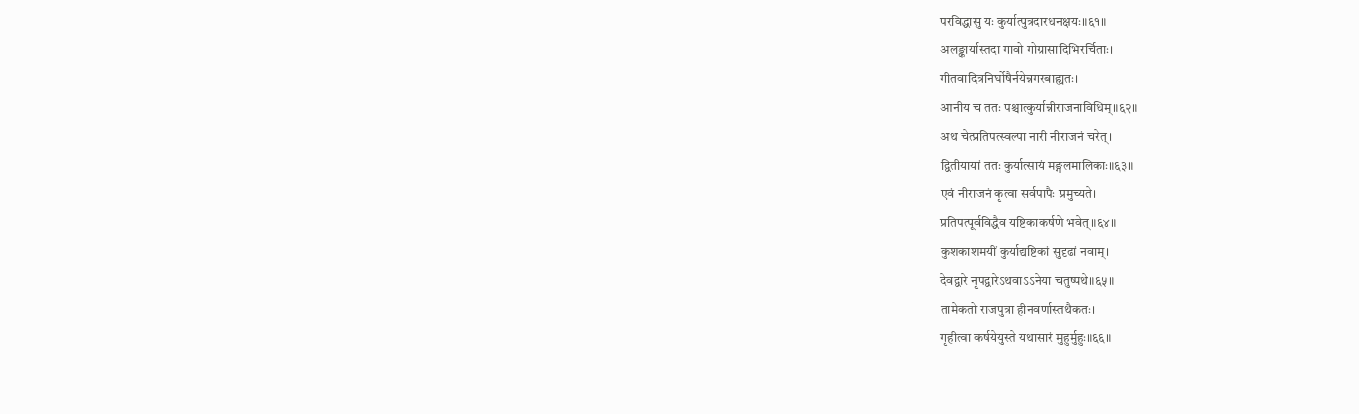परविद्धासु यः कुर्यात्पुत्रदारधनक्षयः॥६१॥
अलङ्कार्यास्तदा गावो गोग्रासादिभिरर्चिताः।
गीतवादित्रनिर्घोषैर्नयेन्नगरबाह्यतः।
आनीय च ततः पश्चात्कुर्यान्नीराजनाविधिम्॥६२॥
अथ चेत्प्रतिपत्स्वल्पा नारी नीराजनं चरेत्।
द्वितीयायां ततः कुर्यात्सायं मङ्गलमालिकाः॥६३॥
एवं नीराजनं कृत्वा सर्वपापैः प्रमुच्यते।
प्रतिपत्पूर्वविद्धैव यष्टिकाकर्षणे भवेत्॥६४॥
कुशकाशमयीं कुर्याद्यष्टिकां सुदृढां नवाम्।
देवद्वारे नृपद्वारेऽथवाऽऽनेया चतुष्पथे॥६५॥
तामेकतो राजपुत्रा हीनवर्णास्तथैकतः।
गृहीत्वा कर्षयेयुस्ते यथासारं मुहुर्मुहुः॥६६॥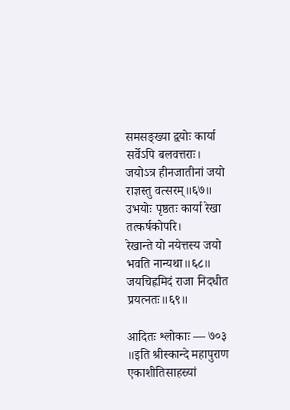समसङ्ख्या द्वयोः कार्या सर्वेऽपि बलवत्तराः।
जयोऽत्र हीनजातीनां जयो राज्ञस्तु वत्सरम्॥६७॥
उभयोः पृष्ठतः कार्या रेखा तत्कर्षकोपरि।
रेखान्ते यो नयेत्तस्य जयो भवति नान्यथा॥६८॥
जयचिह्नमिदं राजा निदधीत प्रयत्नतः॥६९॥

आदितः श्लोकाः — ७०३
॥इति श्रीस्कान्दे महापुराण एकाशीतिसाहस्र्यां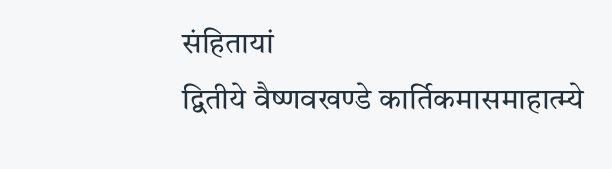संहितायां
द्वितीये वैष्णवखण्डे कार्तिकमासमाहात्म्ये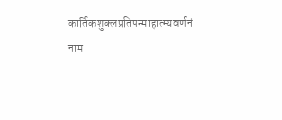कार्तिकशुक्लप्रतिपन्माहात्म्यवर्णनं
नाम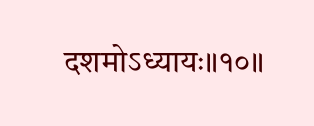दशमोऽध्यायः॥१०॥